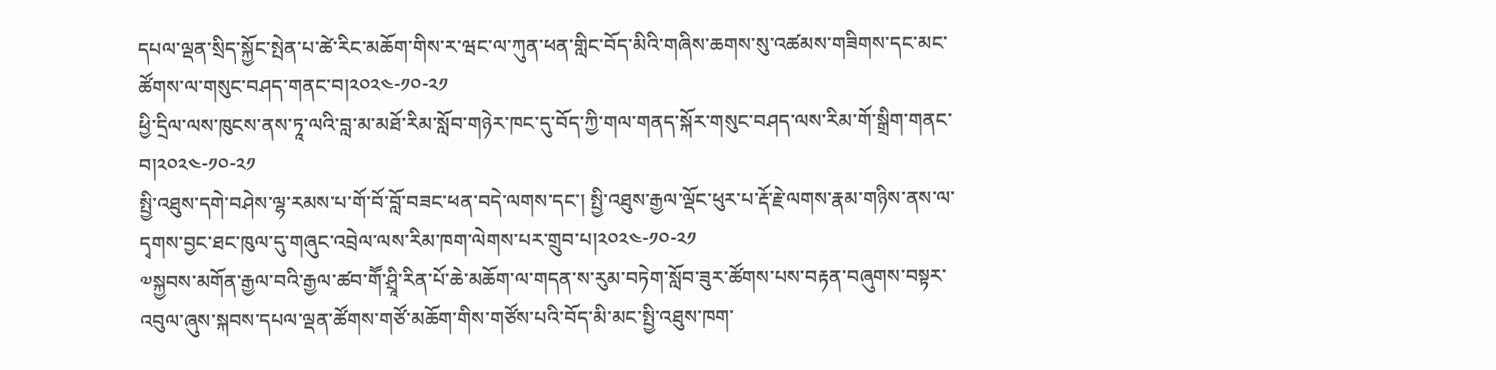དཔལ་ལྡན་སྲིད་སྐྱོང་སྤེན་པ་ཚེ་རིང་མཆོག་གིས་ར་ཝང་ལ་ཀུན་ཕན་གླིང་བོད་མིའི་གཞིས་ཆགས་སུ་འཚམས་གཟིགས་དང་མང་ཚོགས་ལ་གསུང་བཤད་གནང་བ།༢༠༢༤-༡༠-༢༡
ཕྱི་དྲིལ་ལས་ཁུངས་ནས་ཏཱ་ལའི་བླ་མ་མཐོ་རིམ་སློབ་གཉེར་ཁང་དུ་བོད་ཀྱི་གལ་གནད་སྐོར་གསུང་བཤད་ལས་རིམ་གོ་སྒྲིག་གནང་བ།༢༠༢༤-༡༠-༢༡
སྤྱི་འཐུས་དགེ་བཤེས་ལྷ་རམས་པ་གོ་བོ་བློ་བཟང་ཕན་བདེ་ལགས་དང་། སྤྱི་འཐུས་རྒྱལ་ལྡོང་ཕུར་པ་རྡོ་རྗེ་ལགས་རྣམ་གཉིས་ནས་ལ་དྭགས་བྱང་ཐང་ཁུལ་དུ་གཞུང་འབྲེལ་ལས་རིམ་ཁག་ལེགས་པར་གྲུབ་པ།༢༠༢༤-༡༠-༢༡
༧སྐྱབས་མགོན་རྒྱལ་བའི་རྒྱལ་ཚབ་གཽ་ཤྲཱི་རིན་པོ་ཆེ་མཆོག་ལ་གདན་ས་རུམ་བཏེག་སློབ་ཟུར་ཚོགས་པས་བརྟན་བཞུགས་བསྟར་འབུལ་ཞུས་སྐབས་དཔལ་ལྡན་ཚོགས་གཙོ་མཆོག་གིས་གཙོས་པའི་བོད་མི་མང་སྤྱི་འཐུས་ཁག་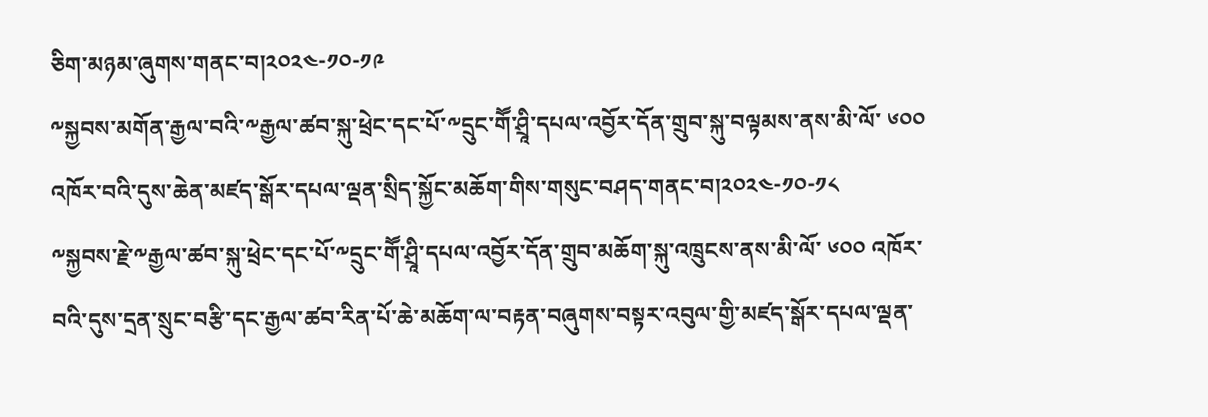ཅིག་མཉམ་ཞུགས་གནང་བ།༢༠༢༤-༡༠-༡༩
༸སྐྱབས་མགོན་རྒྱལ་བའི་༸རྒྱལ་ཚབ་སྐུ་ཕྲེང་དང་པོ་༸དྲུང་གཽ་ཤྲཱི་དཔལ་འབྱོར་དོན་གྲུབ་སྐུ་བལྟམས་ནས་མི་ལོ་ ༦༠༠ འཁོར་བའི་དུས་ཆེན་མཛད་སྒོར་དཔལ་ལྡན་སྲིད་སྐྱོང་མཆོག་གིས་གསུང་བཤད་གནང་བ།༢༠༢༤-༡༠-༡༨
༸སྐྱབས་རྗེ་༸རྒྱལ་ཚབ་སྐུ་ཕྲེང་དང་པོ་༸དྲུང་གཽ་ཤྲཱི་དཔལ་འབྱོར་དོན་གྲུབ་མཆོག་སྐུ་འཁྲུངས་ནས་མི་ལོ་ ༦༠༠ འཁོར་བའི་དུས་དྲན་སྲུང་བརྩི་དང་རྒྱལ་ཚབ་རིན་པོ་ཆེ་མཆོག་ལ་བརྟན་བཞུགས་བསྟར་འབུལ་གྱི་མཛད་སྒོར་དཔལ་ལྡན་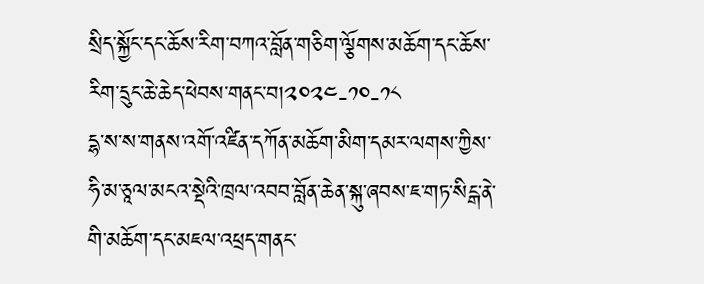སྲིད་སྐྱོང་དང་ཆོས་རིག་བཀའ་བློན་གཅིག་ལྕོགས་མཆོག་དང་ཆོས་རིག་དྲུང་ཆེ་ཆེད་ཕེབས་གནང་བ།༢༠༢༤-༡༠-༡༨
དྷ་ས་ས་གནས་འགོ་འཛིན་དཀོན་མཆོག་མིག་དམར་ལགས་ཀྱིས་ཧི་མ་ཅཱལ་མངའ་སྡེའི་ཁྲལ་འབབ་བློན་ཆེན་སྐུ་ཞབས་ཇ་གཏ་སིངྒ་ནེ་གི་མཆོག་དང་མཇལ་འཕྲད་གནང་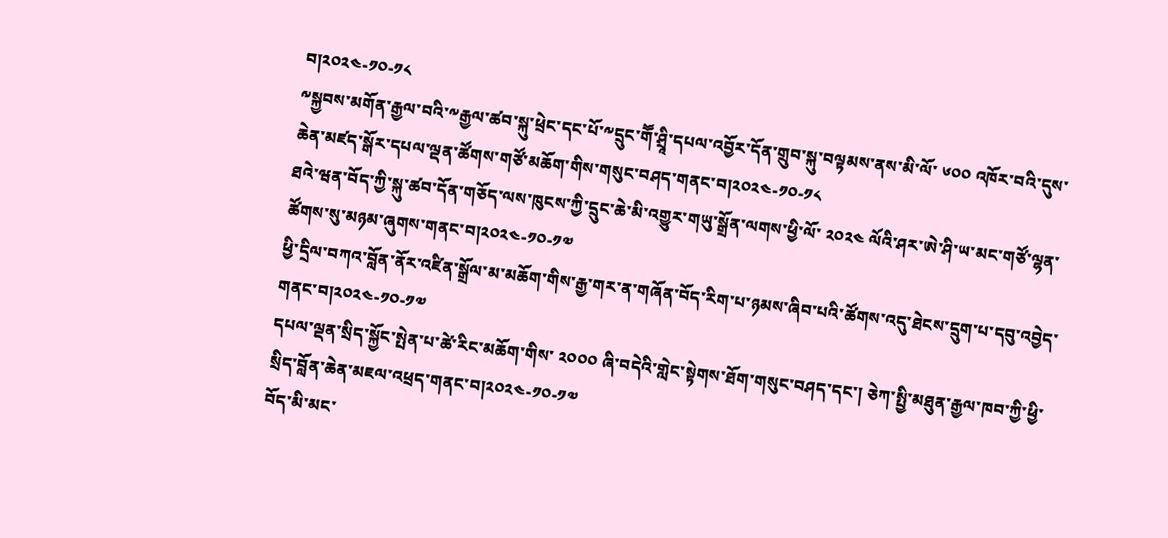བ།༢༠༢༤-༡༠-༡༨
༸སྐྱབས་མགོན་རྒྱལ་བའི་༸རྒྱལ་ཚབ་སྐུ་ཕྲེང་དང་པོ་༸དྲུང་གཽ་ཤྲཱི་དཔལ་འབྱོར་དོན་གྲུབ་སྐུ་བལྟམས་ནས་མི་ལོ་ ༦༠༠ འཁོར་བའི་དུས་ཆེན་མཛད་སྒོར་དཔལ་ལྡན་ཚོགས་གཙོ་མཆོག་གིས་གསུང་བཤད་གནང་བ།༢༠༢༤-༡༠-༡༨
ཐའེ་ཝན་བོད་ཀྱི་སྐུ་ཚབ་དོན་གཅོད་ལས་ཁུངས་ཀྱི་དྲུང་ཆེ་མི་འགྱུར་གཡུ་སྒྲོན་ལགས་ཕྱི་ལོ་ ༢༠༢༤ ལོའི་ཤར་ཨེ་ཤི་ཡ་མང་གཙོ་ལྷན་ཚོགས་སུ་མཉམ་ཞུགས་གནང་བ།༢༠༢༤-༡༠-༡༧
ཕྱི་དྲིལ་བཀའ་བློན་ནོར་འཛིན་སྒྲོལ་མ་མཆོག་གིས་རྒྱ་གར་ན་གཞོན་བོད་རིག་པ་ཉམས་ཞིབ་པའི་ཚོགས་འདུ་ཐེངས་དྲུག་པ་དབུ་འབྱེད་གནང་བ།༢༠༢༤-༡༠-༡༧
དཔལ་ལྡན་སྲིད་སྐྱོང་སྤེན་པ་ཚེ་རིང་མཆོག་གིས་ ༢༠༠༠ ཞི་བདེའི་གླེང་སྟེགས་ཐོག་གསུང་བཤད་དང་། ཅེཀ་སྤྱི་མཐུན་རྒྱལ་ཁབ་ཀྱི་ཕྱི་སྲིད་བློན་ཆེན་མཇལ་འཕྲད་གནང་བ།༢༠༢༤-༡༠-༡༧
བོད་མི་མང་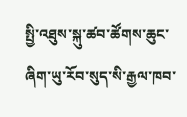སྤྱི་འཐུས་སྐུ་ཚབ་ཚོགས་ཆུང་ཞིག་ཡུ་རོབ་སུད་སི་རྒྱལ་ཁབ་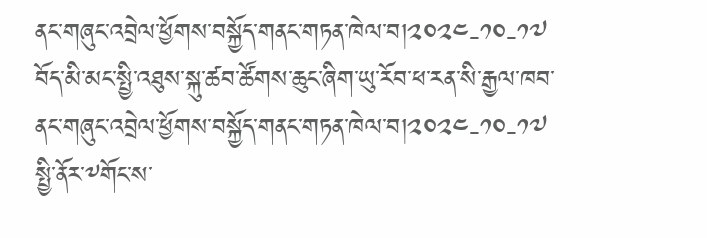ནང་གཞུང་འབྲེལ་ཕྱོགས་བསྐྱོད་གནང་གཏན་ཁེལ་བ།༢༠༢༤-༡༠-༡༧
བོད་མི་མང་སྤྱི་འཐུས་སྐུ་ཚབ་ཚོགས་ཆུང་ཞིག་ཡུ་རོབ་ཕ་རན་སི་རྒྱལ་ཁབ་ནང་གཞུང་འབྲེལ་ཕྱོགས་བསྐྱོད་གནང་གཏན་ཁེལ་བ།༢༠༢༤-༡༠-༡༧
སྤྱི་ནོར་༸གོང་ས་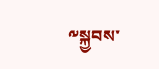༸སྐྱབས་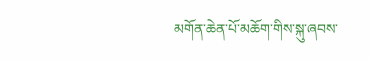མགོན་ཆེན་པོ་མཆོག་གིས་སྐུ་ཞབས་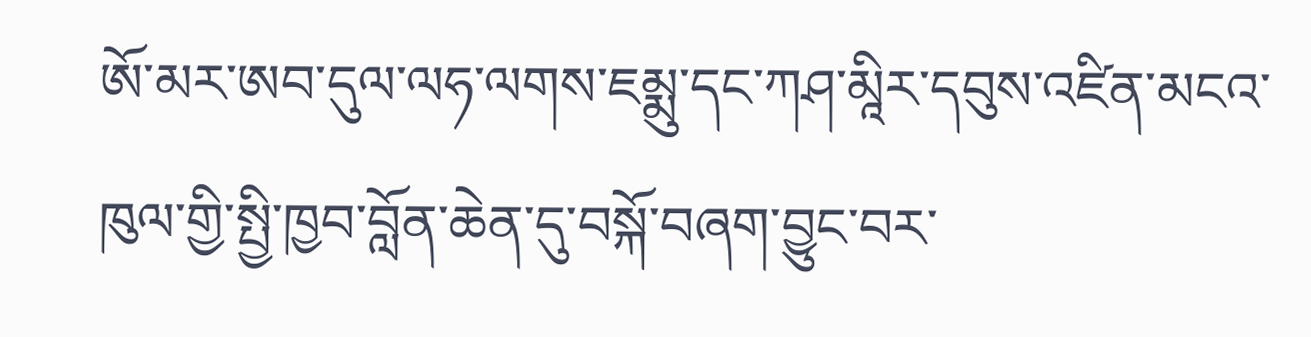ཨོ་མར་ཨབ་དུལ་ལཧ་ལགས་ཇམྨུ་དང་ཀཤ་མཱིར་དབུས་འཛིན་མངའ་ཁུལ་གྱི་སྤྱི་ཁྱབ་བློན་ཆེན་དུ་བསྐོ་བཞག་བྱུང་བར་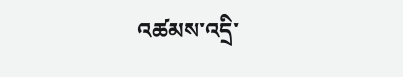འཚམས་འདྲི་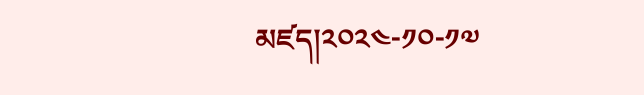མཛད།༢༠༢༤-༡༠-༡༧